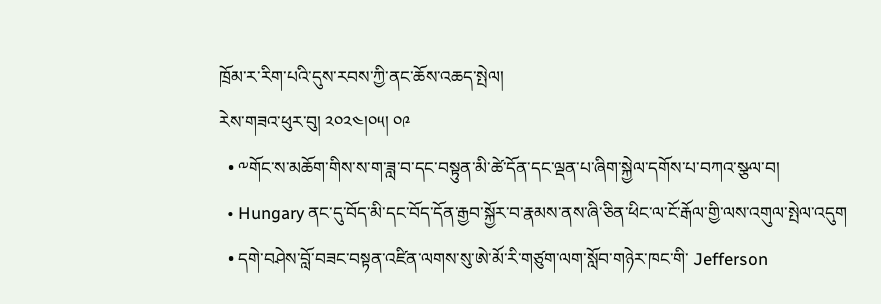ཁྲོམ་ར་རིག་པའི་དུས་རབས་ཀྱི་ནང་ཆོས་འཆད་སྤེལ།
རེས་གཟའ་ཕུར་བུ། ༢༠༢༤།༠༥། ༠༩
  • ༸གོང་ས་མཆོག་གིས་ས་ག་ཟླ་བ་དང་བསྟུན་མི་ཚེ་དོན་དང་ལྡན་པ་ཞིག་སྐྱེལ་དགོས་པ་བཀའ་སྩལ་བ།
  • Hungary ནང་དུ་བོད་མི་དང་བོད་དོན་རྒྱབ་སྐྱོར་བ་རྣམས་ནས་ཞི་ཅིན་ཕིང་ལ་ངོ་རྒོལ་གྱི་ལས་འགུལ་སྤེལ་འདུག
  • དགེ་བཤེས་བློ་བཟང་བསྟན་འཛིན་ལགས་སུ་ཨེ་མོ་རི་གཙུག་ལག་སློབ་གཉེར་ཁང་གི་ Jefferson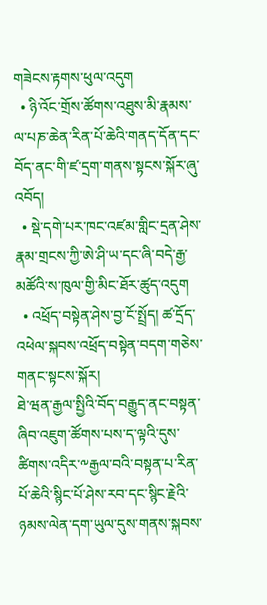གཟེངས་རྟགས་ཕུལ་འདུག
  • ཉི་འོང་གྲོས་ཚོགས་འཐུས་མི་རྣམས་ལ་པཎ་ཆེན་རིན་པོ་ཆེའི་གནད་དོན་དང་བོད་ནང་གི་ཛ་དྲག་གནས་སྟངས་སྐོར་ཞུ་འབོད།
  • སྡེ་དགེ་པར་ཁང་འཛམ་གླིང་དྲན་ཤེས་རྣམ་གྲངས་ཀྱི་ཨེ་ཤི་ཡ་དང་ཞི་བདེ་རྒྱ་མཚོའི་ས་ཁུལ་གྱི་མིང་ཐོར་ཚུད་འདུག
  • འཕྲོད་བསྟེན་ཤེས་བྱ་ངོ་སྤྲོད། ཚ་དྲོད་འཕེལ་སྐབས་འཕྲོད་བསྟེན་བདག་གཅེས་གནང་སྟངས་སྐོར།
ཐེ་ཝན་རྒྱལ་སྤྱིའི་བོད་བརྒྱུད་ནང་བསྟན་ཞིབ་འཇུག་ཚོགས་པས་ད་ལྟའི་དུས་ཚིགས་འདིར་༸རྒྱལ་བའི་བསྟན་པ་རིན་པོ་ཆེའི་སྙིང་པོ་ཤེས་རབ་དང་སྙིང་རྗེའི་ཉམས་ལེན་དག་ཡུལ་དུས་གནས་སྐབས་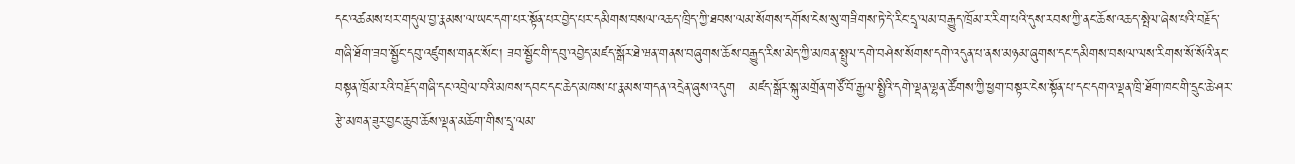དང་འཚམས་པར་གདུལ་བྱ་རྣམས་ལ་ཡང་དག་པར་སྟོན་པར་བྱེད་པར་དམིགས་བསལ་འཆད་ཁྲིད་ཀྱི་ཐབས་ལམ་སོགས་དགོས་ངེས་སུ་གཟིགས་ཏེ་དེ་རིང་དྲྭ་ལམ་བརྒྱུད་ཁྲོམ་ར་རིག་པའི་དུས་རབས་ཀྱི་ནང་ཆོས་འཆད་སྤེལ་ཞེས་པའི་བརྗོད་གཞི་ཐོག་ཟབ་སྦྱོང་དབུ་འཛུགས་གནང་སོང་། ཟབ་སྦྱོང་གི་དབུ་འབྱེད་མཛད་སྒོར་ཐེ་ཝན་གནས་བཞུགས་ཆོས་བརྒྱུད་རིས་མེད་ཀྱི་མཁན་སྤྲུལ་དགེ་བཤེས་སོགས་དགེ་འདུན་པ་ནས་མཉམ་ཞུགས་དང་དམིགས་བསལ་ལས་རིགས་སོ་སོའི་ནང་བསྟན་ཁྲོམ་རའི་བརྗོད་གཞི་དང་འབྲེལ་བའི་མཁས་དབང་དང་ཆེད་མཁས་པ་རྣམས་གདན་འདྲེན་ཞུས་འདུག   མཛད་སྒོར་སྐུ་མགྲོན་གཙོ་བོ་རྒྱལ་སྤྱིའི་དགེ་ལྡན་ལྷན་ཚོགས་ཀྱི་ཕྱག་བསྟར་ངེས་སྟོན་པ་དང་དགའ་ལྡན་ཁྲི་ཐོག་ཁང་གི་དྲུང་ཆེ་ཤར་རྩེ་མཁན་ཟུར་བྱང་ཆུབ་ཆོས་ལྡན་མཆོག་གིས་དྲྭ་ལམ་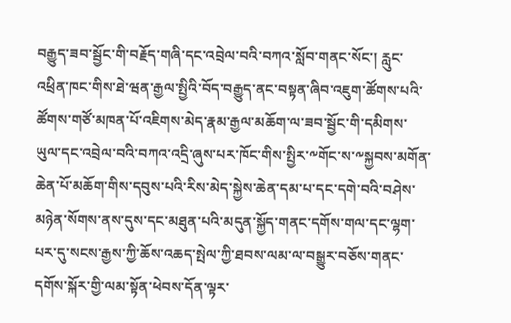བརྒྱུད་ཟབ་སྦྱོང་གི་བརྗོད་གཞི་དང་འབྲེལ་བའི་བཀའ་སློབ་གནང་སོང་། རླུང་འཕྲིན་ཁང་གིས་ཐེ་ཝན་རྒྱལ་སྤྱིའི་བོད་བརྒྱུད་ནང་བསྟན་ཞིབ་འཇུག་ཚོགས་པའི་ཚོགས་གཙོ་མཁན་པོ་འཇིགས་མེད་རྣམ་རྒྱལ་མཆོག་ལ་ཟབ་སྦྱོང་གི་དམིགས་ཡུལ་དང་འབྲེལ་བའི་བཀའ་འདྲི་ཞུས་པར་ཁོང་གིས་སྤྱིར་༸གོང་ས་༸སྐྱབས་མགོན་ཆེན་པོ་མཆོག་གིས་དབུས་པའི་རིས་མེད་སྐྱེས་ཆེན་དམ་པ་དང་དགེ་བའི་བཤེས་མཉེན་སོགས་ནས་དུས་དང་མཐུན་པའི་མདུན་སྐྱོད་གནང་དགོས་གལ་དང་ལྷག་པར་དུ་སངས་རྒྱས་ཀྱི་ཆོས་འཆད་སྤེལ་ཀྱི་ཐབས་ལམ་ལ་བསྒྱུར་བཅོས་གནང་དགོས་སྐོར་གྱི་ལམ་སྟོན་ཕེབས་དོན་ལྟར་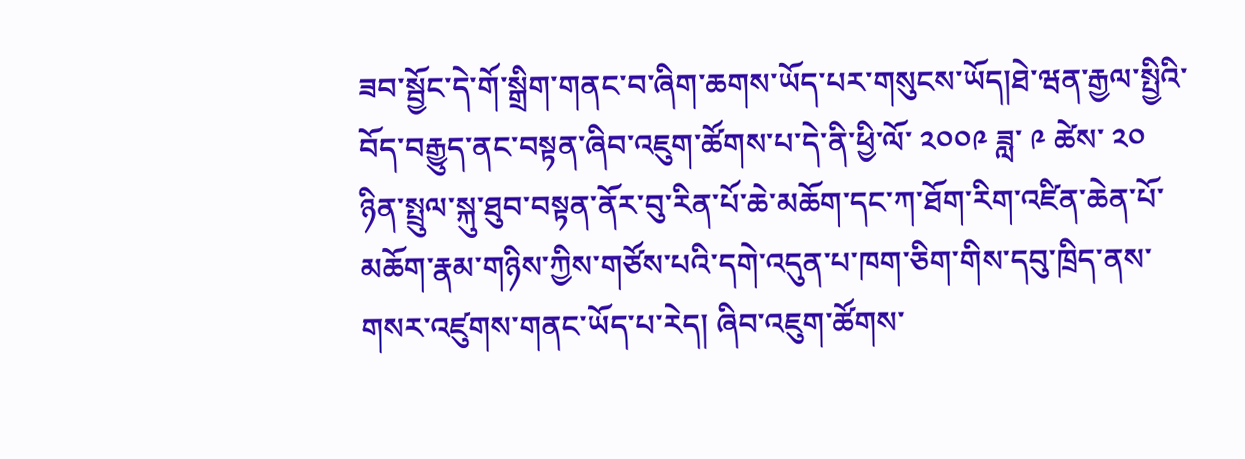ཟབ་སྦྱོང་དེ་གོ་སྒྲིག་གནང་བ་ཞིག་ཆགས་ཡོད་པར་གསུངས་ཡོད།ཐེ་ཝན་རྒྱལ་སྤྱིའི་བོད་བརྒྱུད་ནང་བསྟན་ཞིབ་འཇུག་ཚོགས་པ་དེ་ནི་ཕྱི་ལོ་ ༢༠༠༩ ཟླ་ ༩ ཚེས་ ༢༠ ཉིན་སྤྲུལ་སྐུ་ཐུབ་བསྟན་ནོར་བུ་རིན་པོ་ཆེ་མཆོག་དང་ཀ་ཐོག་རིག་འཛིན་ཆེན་པོ་མཆོག་རྣམ་གཉིས་ཀྱིས་གཙོས་པའི་དགེ་འདུན་པ་ཁག་ཅིག་གིས་དབུ་ཁྲིད་ནས་གསར་འཛུགས་གནང་ཡོད་པ་རེད། ཞིབ་འཇུག་ཚོགས་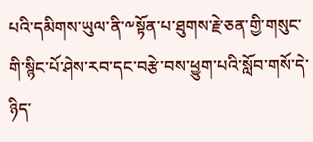པའི་དམིགས་ཡུལ་ནི་༸སྟོན་པ་ཐུགས་རྗེ་ཅན་གྱི་གསུང་གི་སྙིང་པོ་ཤེས་རབ་དང་བརྩེ་བས་ཕྱུག་པའི་སློབ་གསོ་དེ་ཉིད་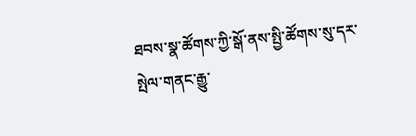ཐབས་སྣ་ཚོགས་ཀྱི་སྒོ་ནས་སྤྱི་ཚོགས་སུ་དར་སྤེལ་གནང་རྒྱུ་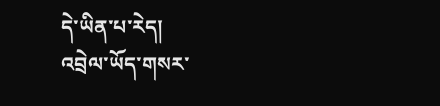དེ་ཡིན་པ་རེད།
འབྲེལ་ཡོད་གསར་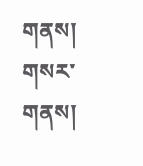གནས།
གསར་གནས།